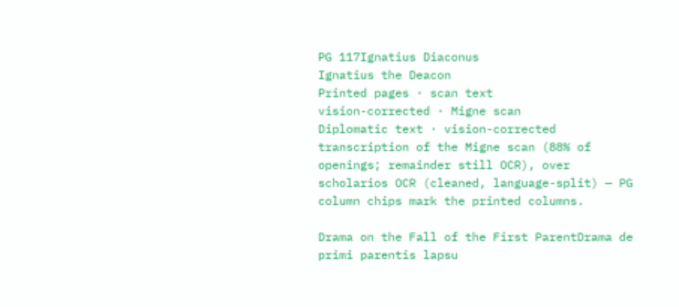PG 117Ignatius Diaconus
Ignatius the Deacon
Printed pages · scan text
vision-corrected · Migne scan
Diplomatic text · vision-corrected transcription of the Migne scan (88% of openings; remainder still OCR), over scholarios OCR (cleaned, language-split) — PG column chips mark the printed columns.

Drama on the Fall of the First ParentDrama de primi parentis lapsu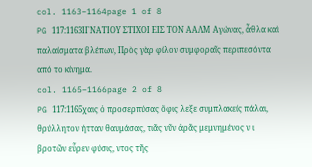col. 1163–1164page 1 of 8
PG 117:1163ΙΓΝΑΤΙΟΥ ΣΤΙΧΟΙ ΕΙΣ ΤΟΝ ΑΑΛΜ Αγώνας, ἆθλα καὶ παλαίσματα βλέπων, Πρὸς γὰρ φίλον συμφοραῖς περιπεσόντα από το κίνημα.
col. 1165–1166page 2 of 8
PG 117:1165χαις ὁ προσερπύσας ὄφις λεξε συμπλακείς πάλαι, θρύλλητον ήτταν θαυμάσας, τιᾶς νῦν ἀρᾶς μεμνημένος ν ι βροτῶν εὗρεν φύσις, ντος τῆς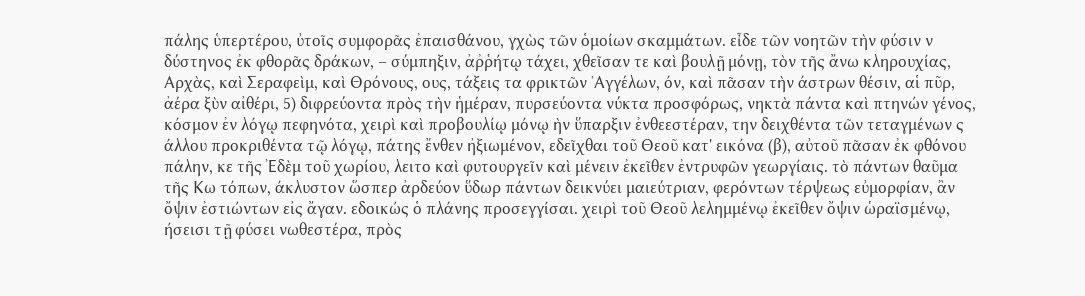πάλης ὑπερτέρου, ὐτοῖς συμφορᾶς ἐπαισθάνου, γχὼς τῶν ὁμοίων σκαμμάτων. εἶδε τῶν νοητῶν τὴν φύσιν ν δύστηνος ἐκ φθορᾶς δράκων, – σύμπηξιν, ἀῤῥήτῳ τάχει, χθεῖσαν τε καὶ βουλῇ μόνῃ, τὸν τῆς ἄνω κληρουχίας, Αρχὰς, καὶ Σεραφεὶμ, καὶ Θρόνους, ους, τάξεις τα φρικτῶν ᾿Αγγέλων, όν, καὶ πᾶσαν τὴν άστρων θέσιν, αἱ πῦρ, ἀέρα ξὺν αἰθέρι, 5) διφρεύοντα πρὸς τὴν ἡμέραν, πυρσεύοντα νύκτα προσφόρως, νηκτὰ πάντα καὶ πτηνών γένος, κόσμον ἐν λόγῳ πεφηνότα, χειρὶ καὶ προβουλίῳ μόνῳ ὴν ὕπαρξιν ἐνθεεστέραν, την δειχθέντα τῶν τεταγμένων ς άλλου προκριθέντα τῷ λόγῳ, πάτης ἔνθεν ἠξιωμένον, εδεῖχθαι τοῦ Θεοῦ κατ' εικόνα (β), αὐτοῦ πᾶσαν ἐκ φθόνου πάλην, κε τῆς Ἐδὲμ τοῦ χωρίου, λειτο καὶ φυτουργεῖν καὶ μένειν ἐκεῖθεν ἐντρυφῶν γεωργίαις. τὸ πάντων θαῦμα τῆς Κω τόπων, άκλυστον ὥσπερ ἀρδεύον ὕδωρ πάντων δεικνύει μαιεύτριαν, φερόντων τέρψεως εὐμορφίαν, ἂν ὄψιν ἐστιώντων εἰς ἄγαν. εδοικώς ὁ πλάνης προσεγγίσαι. χειρὶ τοῦ Θεοῦ λελημμένῳ ἐκεῖθεν ὄψιν ὡραϊσμένῳ, ήσεισι τῇ φύσει νωθεστέρα, πρὸς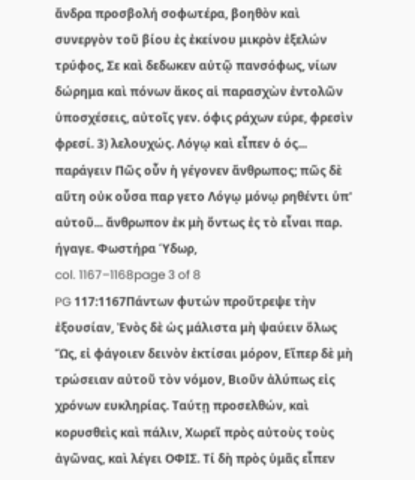ἄνδρα προσβολή σοφωτέρα, βοηθὸν καὶ συνεργὸν τοῦ βίου ἐς ἐκείνου μικρὸν ἐξελών τρύφος, Σε καὶ δεδωκεν αὐτῷ πανσόφως, νίων δώρημα καὶ πόνων ἄκος αἱ παρασχὼν ἐντολῶν ὑποσχέσεις, αὐτοῖς γεν. όφις ράχων εύρε, φρεσὶν φρεσί. 3) λελουχώς. Λόγῳ καὶ εἶπεν ὁ ός... παράγειν Πῶς οὖν ἡ γέγονεν ἄνθρωπος; πῶς δὲ αὕτη οὐκ οὖσα παρ γετο Λόγῳ μόνῳ ρηθέντι ὑπ' αὐτοῦ... ἄνθρωπον ἐκ μὴ ὄντως ἐς τὸ εἶναι παρ. ήγαγε. Φωστήρα Ύδωρ,
col. 1167–1168page 3 of 8
PG 117:1167Πάντων φυτών προὔτρεψε τὴν ἐξουσίαν, Ἐνὸς δὲ ὡς μάλιστα μὴ ψαύειν ὅλως Ὥς, εἰ φάγοιεν δεινὸν ἐκτίσαι μόρον, Εἴπερ δὲ μὴ τρώσειαν αὐτοῦ τὸν νόμον, Βιοῦν ἀλύπως εἰς χρόνων ευκληρίας. Ταύτῃ προσελθών, καὶ κορυσθεὶς καὶ πάλιν, Χωρεῖ πρὸς αὐτοὺς τοὺς ἀγῶνας, καὶ λέγει ΟΦΙΣ. Τί δὴ πρὸς ὑμᾶς εἶπεν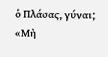ὁ Πλάσας, γύναι; «Μὴ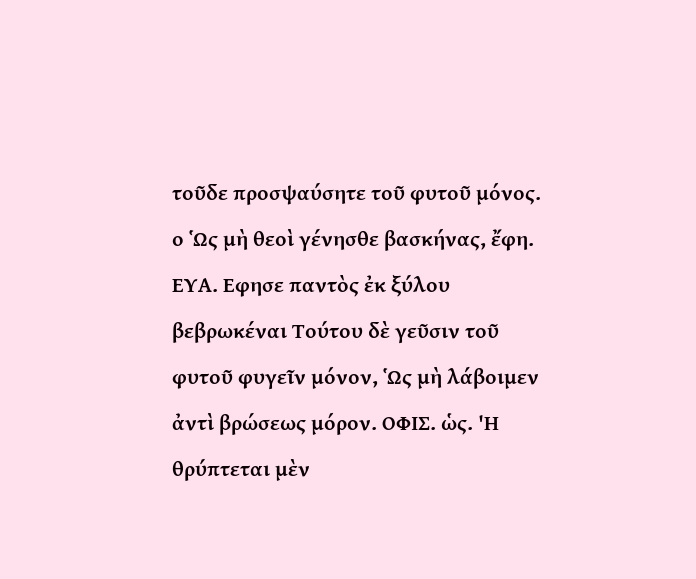τοῦδε προσψαύσητε τοῦ φυτοῦ μόνος. ο Ὡς μὴ θεοὶ γένησθε βασκήνας, ἔφη. ΕΥΑ. Εφησε παντὸς ἐκ ξύλου βεβρωκέναι Τούτου δὲ γεῦσιν τοῦ φυτοῦ φυγεῖν μόνον, Ὡς μὴ λάβοιμεν ἀντὶ βρώσεως μόρον. ΟΦΙΣ. ὡς. 'Η θρύπτεται μὲν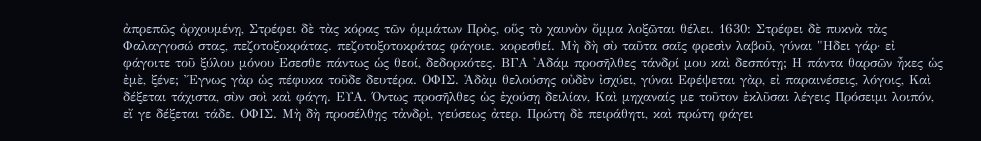ἀπρεπῶς ὀρχουμένῃ, Στρέφει δὲ τὰς κόρας τῶν ὁμμάτων Πρὸς, οὕς τὸ χαυνὸν ὄμμα λοξῶται θέλει. 1630: Στρέφει δὲ πυκνὰ τὰς Φαλαγγοσώ στας, πεζοτοξοκράτας. πεζοτοξοτοκράτας φάγοιε. κορεσθεί. Μὴ δὴ σὺ ταῦτα σαῖς φρεσὶν λαβοῦ, γύναι "Ηδει γάρ· εἰ φάγοιτε τοῦ ξύλου μόνου Εσεσθε πάντως ὡς θεοί, δεδορκότες. ΒΓΑ 'Αδάμ προσῆλθες τάνδρί μου καὶ δεσπότῃ; Η πάντα θαρσῶν ἦκες ὡς ἐμὲ, ξένε; Ἔγνως γὰρ ὡς πέφυκα τοῦδε δευτέρα. ΟΦΙΣ. Ἀδὰμ θελούσης οὐδὲν ἰσχύει, γύναι Εφέψεται γὰρ, εἰ παραινέσεις, λόγοις, Καὶ δέξεται τάχιστα, σὺν σοὶ καὶ φάγη. ΕΥΑ. Όντως προσῆλθες ὡς ἐχούσῃ δειλίαν, Καὶ μηχαναίς με τοῦτον ἐκλῦσαι λέγεις Πρόσειμι λοιπόν, εἴ γε δέξεται τάδε. ΟΦΙΣ. Μὴ δὴ προσέλθῃς τἀνδρὶ, γεύσεως ἀτερ. Πρώτη δὲ πειράθητι, καὶ πρώτη φάγει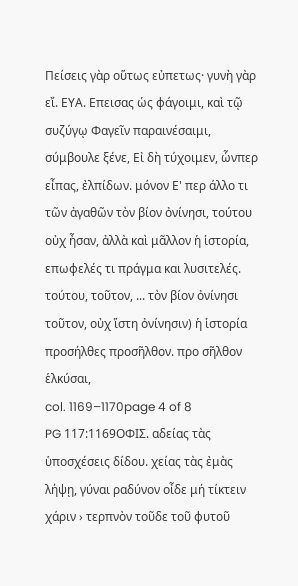Πείσεις γὰρ οὕτως εὐπετως· γυνὴ γὰρ εἴ. ΕΥΑ. Επεισας ὡς φάγοιμι, καὶ τῷ συζύγῳ Φαγεῖν παραινέσαιμι, σύμβουλε ξένε, Εἰ δὴ τύχοιμεν, ὧνπερ εἶπας, ἐλπίδων. μόνον Ε' περ άλλο τι τῶν ἀγαθῶν τὸν βίον ὀνίνησι, τούτου οὐχ ἦσαν, ἀλλὰ καὶ μᾶλλον ἡ ἱστορία, επωφελές τι πράγμα και λυσιτελές. τούτου, τοῦτον, ... τὸν βίον ὀνίνησι τοῦτον, οὐχ ἵστη ὀνίνησιν) ἡ ἱστορία προσήλθες προσῆλθον. προ σῆλθον ἑλκύσαι,
col. 1169–1170page 4 of 8
PG 117:1169ΟΦΙΣ. αδείας τὰς ὑποσχέσεις δίδου. χείας τὰς ἐμὰς λήψῃ, γύναι ραδύνον οἶδε μή τίκτειν χάριν › τερπνὸν τοῦδε τοῦ φυτοῦ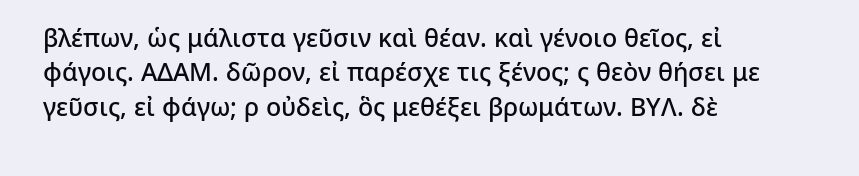βλέπων, ὡς μάλιστα γεῦσιν καὶ θέαν. καὶ γένοιο θεῖος, εἰ φάγοις. ΑΔΑΜ. δῶρον, εἰ παρέσχε τις ξένος; ς θεὸν θήσει με γεῦσις, εἰ φάγω; ρ οὐδεὶς, ὃς μεθέξει βρωμάτων. ΒΥΛ. δὲ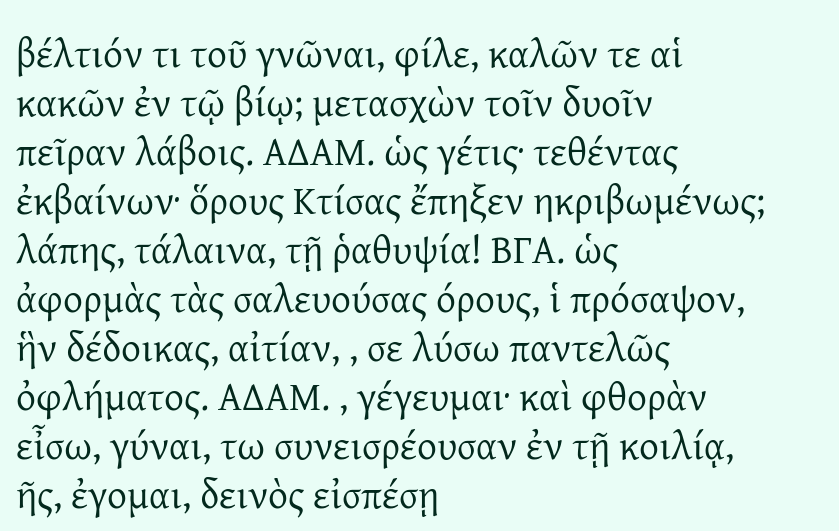βέλτιόν τι τοῦ γνῶναι, φίλε, καλῶν τε αἱ κακῶν ἐν τῷ βίῳ; μετασχὼν τοῖν δυοῖν πεῖραν λάβοις. ΑΔΑΜ. ὡς γέτις· τεθέντας ἐκβαίνων· ὅρους Κτίσας ἔπηξεν ηκριβωμένως; λάπης, τάλαινα, τῇ ῥαθυψία! ΒΓΑ. ὡς ἀφορμὰς τὰς σαλευούσας όρους, ἱ πρόσαψον, ἣν δέδοικας, αἰτίαν, , σε λύσω παντελῶς ὀφλήματος. ΑΔΑΜ. , γέγευμαι· καὶ φθορὰν εἶσω, γύναι, τω συνεισρέουσαν ἐν τῇ κοιλίᾳ, ῆς, ἐγομαι, δεινὸς εἰσπέσῃ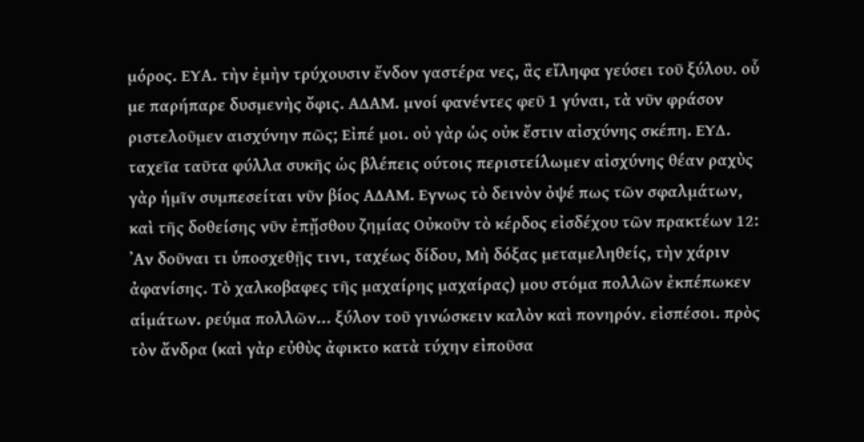μόρος. ΕΥΑ. τὴν ἐμὴν τρύχουσιν ἔνδον γαστέρα νες, ἂς εἴληφα γεύσει τοῦ ξύλου. οὗ με παρήπαρε δυσμενὴς ὄφις. ΑΔΑΜ. μνοί φανέντες φεῦ 1 γύναι, τὰ νῦν φράσον ριστελοῦμεν αισχύνην πῶς; Εἰπέ μοι. οὐ γὰρ ὡς οὐκ ἔστιν αἰσχύνης σκέπη. ΕΥΔ. ταχεῖα ταῦτα φύλλα συκῆς ὡς βλέπεις ούτοις περιστείλωμεν αἰσχύνης θέαν ραχὺς γὰρ ἡμῖν συμπεσείται νῦν βίος ΑΔΑΜ. Εγνως τὸ δεινὸν ὀψέ πως τῶν σφαλμάτων, καὶ τῆς δοθείσης νῦν ἐπᾔσθου ζημίας Οὐκοῦν τὸ κέρδος εἰσδέχου τῶν πρακτέων 12: ᾿Αν δοῦναι τι ὑποσχεθῇς τινι, ταχέως δίδου, Μὴ δόξας μεταμεληθείς, τὴν χάριν ἀφανίσης. Τὸ χαλκοβαφες τῆς μαχαίρης μαχαίρας) μου στόμα πολλῶν ἐκπέπωκεν αἱμάτων. ρεύμα πολλῶν... ξύλον τοῦ γινώσκειν καλὸν καὶ πονηρόν. εἰσπέσοι. πρὸς τὸν ἄνδρα (καὶ γὰρ εὐθὺς ἀφικτο κατὰ τύχην εἰποῦσα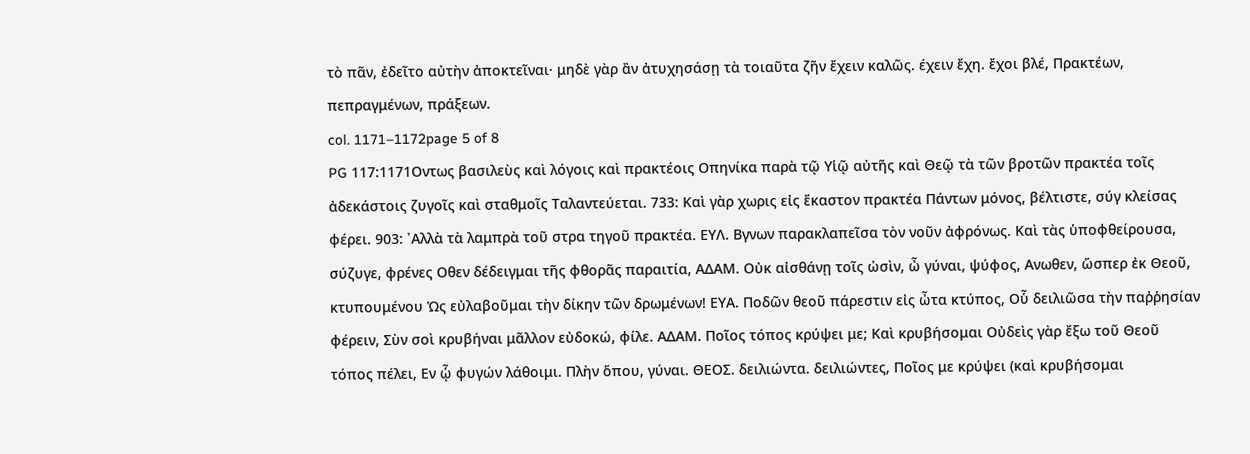τὸ πᾶν, ἐδεῖτο αὐτὴν ἀποκτεῖναι· μηδὲ γὰρ ἂν ἀτυχησάσῃ τὰ τοιαῦτα ζῆν ἔχειν καλῶς. έχειν ἔχη. ἔχοι βλέ, Πρακτέων, πεπραγμένων, πράξεων.
col. 1171–1172page 5 of 8
PG 117:1171Οντως βασιλεὺς καὶ λόγοις καὶ πρακτέοις Οπηνίκα παρὰ τῷ Υἱῷ αὐτῆς καὶ Θεῷ τὰ τῶν βροτῶν πρακτέα τοῖς ἀδεκάστοις ζυγοῖς καὶ σταθμοῖς Ταλαντεύεται. 733: Καὶ γὰρ χωρις εἰς ἕκαστον πρακτέα Πάντων μόνος, βέλτιστε, σύγ κλείσας φέρει. 903: ᾿Αλλὰ τὰ λαμπρὰ τοῦ στρα τηγοῦ πρακτέα. ΕΥΛ. Βγνων παρακλαπεῖσα τὸν νοῦν ἀφρόνως. Καὶ τὰς ὑποφθείρουσα, σύζυγε, φρένες Οθεν δέδειγμαι τῆς φθορᾶς παραιτία, ΑΔΑΜ. Οὐκ αἰσθάνῃ τοῖς ὠσὶν, ὦ γύναι, ψύφος, Ανωθεν, ὥσπερ ἐκ Θεοῦ, κτυπουμένου Ὡς εὐλαβοῦμαι τὴν δίκην τῶν δρωμένων! ΕΥΑ. Ποδῶν θεοῦ πάρεστιν εἰς ὦτα κτύπος, Οὗ δειλιῶσα τὴν παῤῥησίαν φέρειν, Σὺν σοὶ κρυβήναι μᾶλλον εὐδοκώ, φίλε. ΑΔΑΜ. Ποῖος τόπος κρύψει με; Καὶ κρυβήσομαι Οὐδεὶς γὰρ ἔξω τοῦ Θεοῦ τόπος πέλει, Εν ᾧ φυγών λάθοιμι. Πλὴν ὅπου, γύναι. ΘΕΟΣ. δειλιώντα. δειλιώντες, Ποῖος με κρύψει (καὶ κρυβήσομαι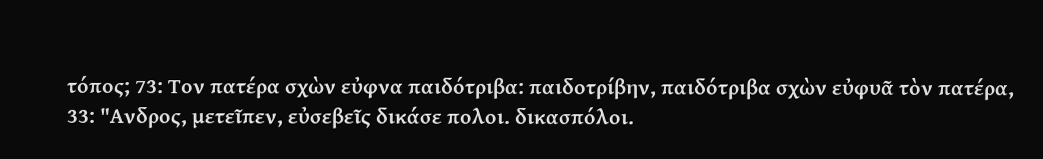τόπος; 73: Τον πατέρα σχὼν εὐφνα παιδότριβα: παιδοτρίβην, παιδότριβα σχὼν εὐφυᾶ τὸν πατέρα, 33: "Ανδρος, μετεῖπεν, εὐσεβεῖς δικάσε πολοι. δικασπόλοι.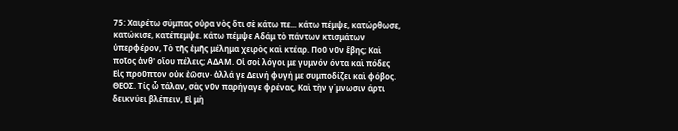75: Χαιρέτω σύμπας οὐρα νὸς ὅτι σὲ κάτω πε... κάτω πέμψε, κατώρθωσε, κατώκισε, κατέπεμψε. κάτω πέμψε Αδάμ τὸ πάντων κτισμάτων ὑπερφέρον, Τὸ τῆς ἐμῆς μέλημα χειρὸς καὶ κτέαρ. Ποῦ νῦν ἕβης; Καὶ ποῖος ἀνθ' οἵου πέλεις; ΑΔΑΜ. Οἱ σοί λόγοι με γυμνόν όντα καὶ πόδες Εἰς προῦπτον οὐκ ἐῶσιν· ἀλλά γε Δεινή φυγή με συμποδίζει καὶ φόβος. ΘΕΟΣ. Τίς ὦ τάλαν, σὰς νῦν παρήγαγε φρένας, Καὶ τὴν γ΄μνωσιν άρτι δεικνύει βλέπειν, Εἰ μὴ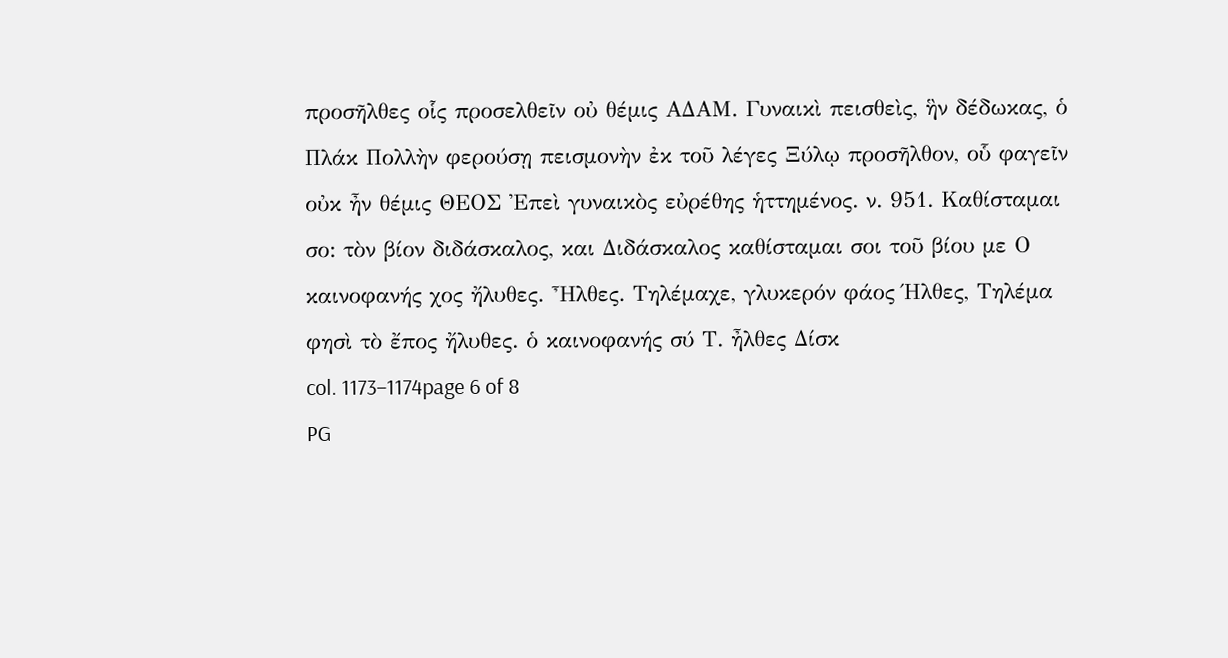προσῆλθες οἷς προσελθεῖν οὐ θέμις ΑΔΑΜ. Γυναικὶ πεισθεὶς, ἣν δέδωκας, ὁ Πλάκ Πολλὴν φερούσῃ πεισμονὴν ἐκ τοῦ λέγες Ξύλῳ προσῆλθον, οὗ φαγεῖν οὐκ ἦν θέμις ΘΕΟΣ Ἐπεὶ γυναικὸς εὐρέθης ἡττημένος. ν. 951. Καθίσταμαι σο: τὸν βίον διδάσκαλος, και Διδάσκαλος καθίσταμαι σοι τοῦ βίου με Ο καινοφανής χος ἤλυθες. Ἦλθες. Τηλέμαχε, γλυκερόν φάος Ήλθες, Τηλέμα φησὶ τὸ ἔπος ἤλυθες. ὁ καινοφανής σύ Τ. ἦλθες Δίσκ
col. 1173–1174page 6 of 8
PG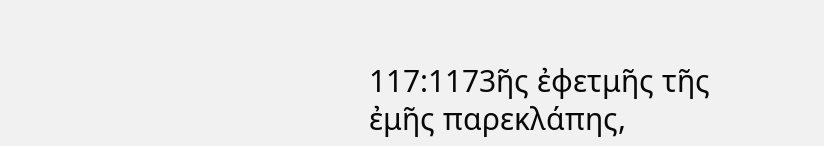117:1173ῆς ἐφετμῆς τῆς ἐμῆς παρεκλάπης,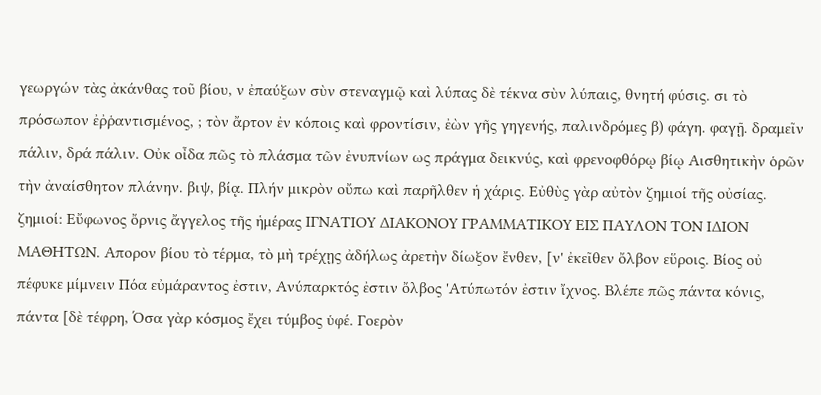γεωργών τὰς ἀκάνθας τοῦ βίου, ν ἐπαύξων σὺν στεναγμῷ καὶ λύπας δὲ τέκνα σὺν λύπαις, θνητή φύσις. σι τὸ πρόσωπον ἐῤῥαντισμένος, ; τὸν ἄρτον ἐν κόποις καὶ φροντίσιν, ἐὼν γῆς γηγενής, παλινδρόμες β) φάγη. φαγῇ. δραμεῖν πάλιν, δρά πάλιν. Οὐκ οἶδα πῶς τὸ πλάσμα τῶν ἐνυπνίων ως πράγμα δεικνύς, καὶ φρενοφθόρῳ βίῳ Αισθητικὴν ὁρῶν τὴν ἀναίσθητον πλάνην. βιψ, βίᾳ. Πλήν μικρὸν οὔπω καὶ παρῆλθεν ἡ χάρις. Εὐθὺς γὰρ αὐτὸν ζημιοί τῆς οὐσίας. ζημιοί: Εὔφωνος ὄρνις ἄγγελος τῆς ἡμέρας ΙΓΝΑΤΙΟΥ ΔΙΑΚΟΝΟΥ ΓΡΑΜΜΑΤΙΚΟΥ ΕΙΣ ΠΑΥΛΟΝ ΤΟΝ ΙΔΙΟΝ ΜΑΘΗΤΩΝ. Απορον βίου τὸ τέρμα, τὸ μὴ τρέχῃς ἀδήλως ἀρετὴν δίωξον ἔνθεν, [ν' ἐκεῖθεν ὄλβον εὕροις. Βίος οὐ πέφυκε μίμνειν Πόα εὐμάραντος ἐστιν, Ανύπαρκτός ἐστιν ὄλβος 'Ατύπωτόν ἐστιν ἴχνος. Βλέπε πῶς πάντα κόνις, πάντα [δὲ τέφρη, Όσα γὰρ κόσμος ἔχει τύμβος ὑφέ. Γοερὸν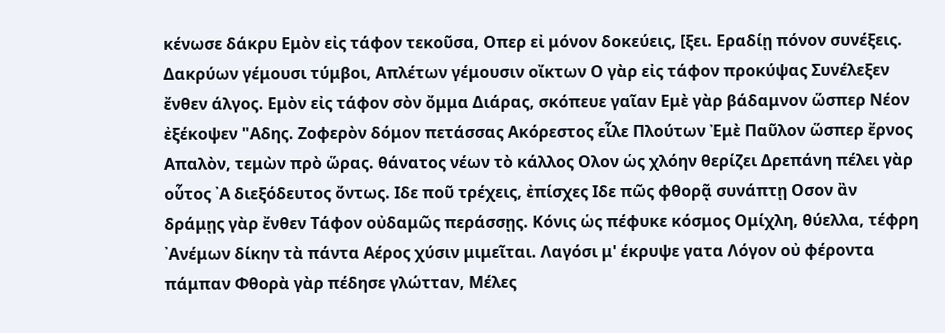κένωσε δάκρυ Εμὸν εἰς τάφον τεκοῦσα, Οπερ εἰ μόνον δοκεύεις, [ξει. Εραδίῃ πόνον συνέξεις. Δακρύων γέμουσι τύμβοι, Απλέτων γέμουσιν οἴκτων Ο γὰρ εἰς τάφον προκύψας Συνέλεξεν ἔνθεν άλγος. Εμὸν εἰς τάφον σὸν ὄμμα Διάρας, σκόπευε γαῖαν Εμὲ γὰρ βάδαμνον ὥσπερ Νέον ἐξέκοψεν "Αδης. Ζοφερὸν δόμον πετάσσας Ακόρεστος εἷλε Πλούτων Ἐμὲ Παῦλον ὥσπερ ἔρνος Απαλὸν, τεμὼν πρὸ ὥρας. θάνατος νέων τὸ κάλλος Ολον ὡς χλόην θερίζει Δρεπάνη πέλει γὰρ οὗτος ᾿Α διεξόδευτος ὄντως. Ιδε ποῦ τρέχεις, ἐπίσχες Ιδε πῶς φθορᾷ συνάπτῃ Οσον ἂν δράμῃς γὰρ ἔνθεν Τάφον οὐδαμῶς περάσσῃς. Κόνις ὡς πέφυκε κόσμος Ομίχλη, θύελλα, τέφρη ᾿Ανέμων δίκην τὰ πάντα Αέρος χύσιν μιμεῖται. Λαγόσι μ' έκρυψε γατα Λόγον οὐ φέροντα πάμπαν Φθορὰ γὰρ πέδησε γλώτταν, Μέλες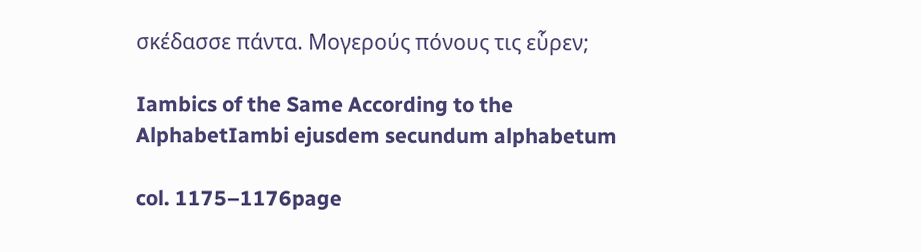σκέδασσε πάντα. Μογερούς πόνους τις εὗρεν;

Iambics of the Same According to the AlphabetIambi ejusdem secundum alphabetum

col. 1175–1176page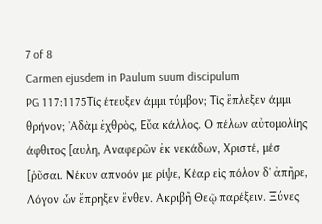7 of 8
Carmen ejusdem in Paulum suum discipulum
PG 117:1175Τίς έτευξεν άμμι τύμβον; Τίς ἔπλεξεν άμμι θρήνον; ᾿Αδὰμ ἐχθρὸς, Εὔα κάλλος. Ο πέλων αὐτομολίης άφθιτος [αυλη, Αναφερῶν ἐκ νεκάδων, Χριστέ, μέσ [ῥῦσαι. Νέκυν απνοόν με ρίψε, Κέαρ εἰς πόλον δ' ἀπῆρε, Λόγον ὧν ἔπρηξεν ἔνθεν. Ακριβῆ Θεῷ παρέξειν. Ξύνες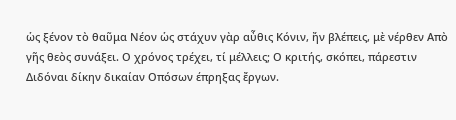ὡς ξένον τὸ θαῦμα Νέον ὡς στάχυν γὰρ αὖθις Κόνιν, ἤν βλέπεις, μὲ νέρθεν Απὸ γῆς θεὸς συνάξει. Ο χρόνος τρέχει, τί μέλλεις; Ο κριτής, σκόπει, πάρεστιν Διδόναι δίκην δικαίαν Οπόσων έπρηξας ἔργων.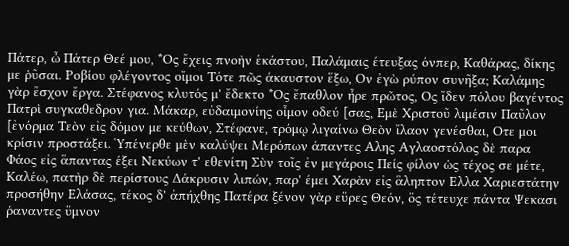Πάτερ, ὦ Πάτερ Θεέ μου, *Ος ἔχεις πνοὴν ἑκάστου, Παλάμαις έτευξας όνπερ, Καθάρας, δίκης με ῥῦσαι. Ροβίου φλέγοντος οἴμοι Τότε πῶς άκαυστον ἕξω, Ον ἐγὼ ρύπον συνῆξα; Καλάμης γὰρ ἔσχον ἔργα. Στέφανος κλυτός μ' ἔδεκτο *Ος ἔπαθλον ἦρε πρῶτος, Ος ἴδεν πόλου βαγέντος Πατρὶ συγκαθεδρον για. Μάκαρ, εὐδαιμονίης οἶμον οδεύ [σας, Εμὲ Χριστοῦ λιμέσιν Παῦλον [ἐνόρμα Τεὸν εἰς δόμον με κεύθων, Στέφανε, τρόμῳ λιγαίνω Θεὸν ἴλαον γενέσθαι, Οτε μοι κρίσιν προστάξει. Ὑπένερθε μὲν καλύψει Μερόπων άπαντες Αλης Αγλαοστόλος δὲ παρα Φάος εἰς ἅπαντας έξει Νεκύων τ' εθενίτη Σὺν τοῖς ἐν μεγάροις Πείς φίλον ὡς τέχος σε μέτε, Καλέω, πατὴρ δὲ περίστους Δάκρυσιν λιπών, παρ' έμει Χαρὰν εἰς ἃληπτον Ελλα Χαριεστάτην προσήθην Ελάσας, τέκος δ' ἀπήχθης Πατέρα ξένον γὰρ εὕρες Θεόν, ὅς τέτευχε πάντα Ψεκασι ῥαναντες ὕμνον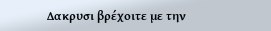Δακρυσι βρέχοιτε με την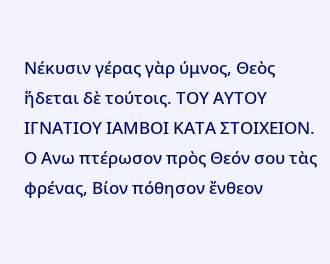Νέκυσιν γέρας γὰρ ύμνος, Θεὸς ἥδεται δὲ τούτοις. ΤΟΥ ΑΥΤΟΥ ΙΓΝΑΤΙΟΥ ΙΑΜΒΟΙ ΚΑΤΑ ΣΤΟΙΧΕΙΟΝ. Ο Ανω πτέρωσον πρὸς Θεόν σου τὰς φρένας, Βίον πόθησον ἔνθεον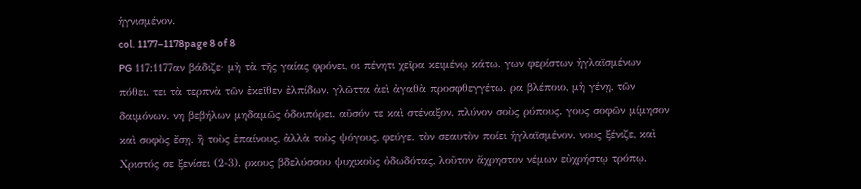ἡγνισμένον.
col. 1177–1178page 8 of 8
PG 117:1177αν βάδιζε· μὴ τὰ τῆς γαίας φρόνει, οι πένητι χεῖρα κειμένῳ κάτω. γων φερίστων ἠγλαϊσμένων πόθει. τει τὰ τερπνὰ τῶν ἐκεῖθεν ἐλπίδων. γλῶττα ἀεὶ ἀγαθὰ προσφθεγγέτω. ρα βλέποιο, μὴ γένῃ, τῶν δαιμόνων. νη βεβήλων μηδαμῶς ὁδοιπόρει. αῦσόν τε καὶ στέναξον, πλύνον σοὺς ρύπους. γους σοφῶν μίμησον καὶ σοφὸς ἔσῃ. ἢ τοὺς ἐπαίνους, ἀλλὰ τοὺς ψόγους, φεύγε. τὸν σεαυτὸν ποίει ἡγλαϊσμένον. νους ξένιζε, καὶ Χριστός σε ξενίσει (2-3). ρκους βδελύσσου ψυχικοὺς ὀδωδότας, λοῦτον ἄχρηστον νέμων εὐχρήστῳ τρόπῳ.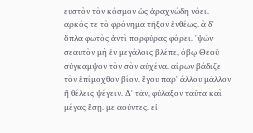ευστὸν τὸν κόσμον ὡς ἀραχνώδη νόει. αρκός τε τὸ φρόνημα τῆξον ἐνθέως. ὰ δ' ὅπλα φωτὸς ἀντὶ πορφύρας φόρει. 'ψῶν σεαυτὸν μὴ ἐν μεγάλοις βλέπε, όβῳ Θεοῦ σύγκαμψον τὸν σὸν αὐχένα. αίρων βάδιζε τὸν ἐπίμοχθον βίον. ἔγου παρ' άλλου μᾶλλον ἢ θέλεις ψέγειν. Δ' τᾶν, φύλαξον ταῦτα καὶ μέγας ἔσῃ. με αούντες. εἰ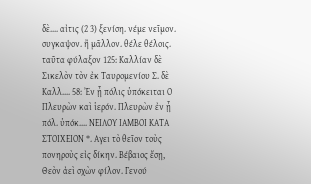δὲ.... αἰτις (2 3) ξενίση. νέμε νεῖμον. συγκαψον. ἢ μᾶλλον. θέλε θέλοις. ταῦτα φύλαξον 125: Καλλίαν δὲ Σικελὸν τὸν ἐκ Ταυρομενίου Σ. δὲ Καλλ.... 58: Ἐν ᾖ πόλις ὑπόκειται Ο Πλευρὼν καὶ ἱερόν. Πλευρὼν ἐν ᾗ πόλ. ὑπόκ.... ΝΕΙΛΟΥ ΙΑΜΒΟΙ ΚΑΤΑ ΣΤΟΙΧΕΙΟΝ *. Αγει τὸ θεῖον τοὺς πονηροὺς εἰς δίκην. Βέβαιος ἔσῃ, Θεὸν ἀεὶ σχὼν φίλον. Γενού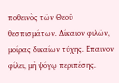ποθεινὸς τῶν Θεοῦ θεσπισμάτων. Δίκαιον φιλῶν, μοίρας δικαίων τύχης. Επαινον φίλει, μὴ ψόγῳ περιπέσης.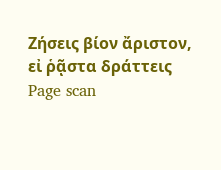Ζήσεις βίον ἄριστον, εἰ ῥᾷστα δράττεις
Page scan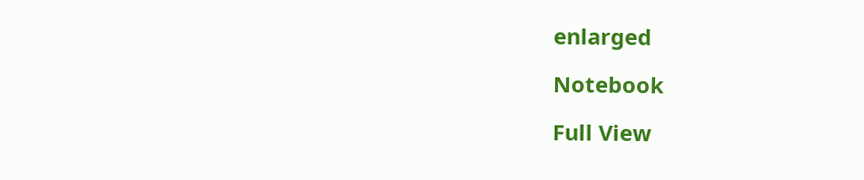enlarged

Notebook

Full View